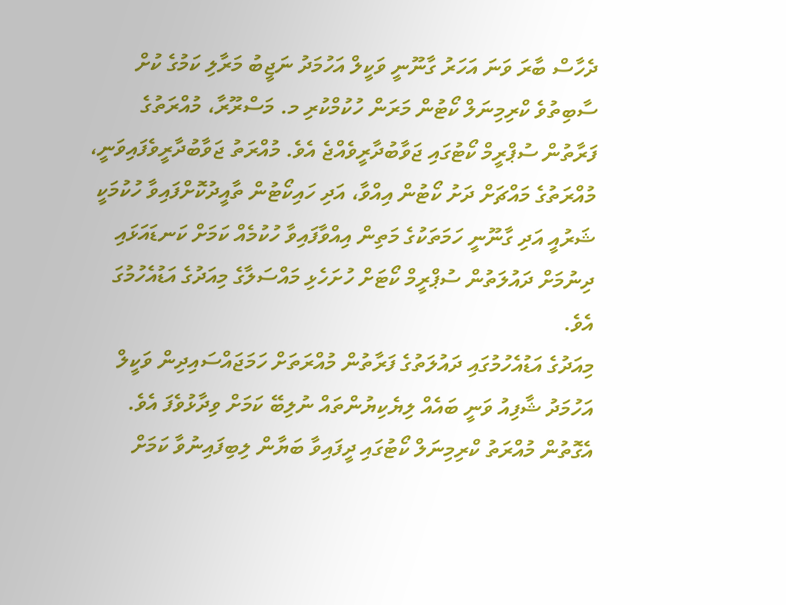ދެހާސް ބާރަ ވަނަ އަހަރު ގާނޫނީ ވަކީލް އަހުމަދު ނަޖީބު މަރާލި ކަމުގެ ކުށް ސާބިތުވެ ކްރިމިނަލް ކޯޓުން މަރަން ހުކުމްކުރި މ. މަސްރޫރާ، މުއްރަތުގެ ފަރާތުން ސުޕްރީމް ކޯޓުގައި ޖަވާބުދާރީވެއްޖެ އެވެ. މުއްރަތު ޖަވާބުދާރީވެފައިވަނީ، މުއްރަތުގެ މައްޗަށް ދަށު ކޯޓުން އިއްވާ، އަދި ހައިކޯޓުން ތާއީދުކޮށްފައިވާ ހުކުމަކީ ޝަރުއީ އަދި ގާނޫނީ ހަމަތަކުގެ މަތިން އިއްވާފައިވާ ހުކުމެއް ކަމަށް ކަނޑައަޅައި ދިނުމަށް ދައުލަތުން ސުޕްރީމް ކޯޓަށް ހުށަހެޅި މައްސަލާގެ މިއަދުގެ އަޑުއެހުމުގަ އެވެ.
މިއަދުގެ އަޑުއެހުމުގައި ދައުލަތުގެ ފަރާތުން މުއްރަތަށް ހަމަޖައްސައިދިން ވަކީލް އަހުމަދު ޝާފިއު ވަނީ ބައެއް ލިޔެކިޔުންތައް ނުލިބޭ ކަމަށް ވިދާޅުވެފަ އެވެ. އެގޮތުން މުއްރަތު ކްރިމިނަލް ކޯޓުގައި ދީފައިވާ ބަޔާން ލިބިފައިނުވާ ކަމަށް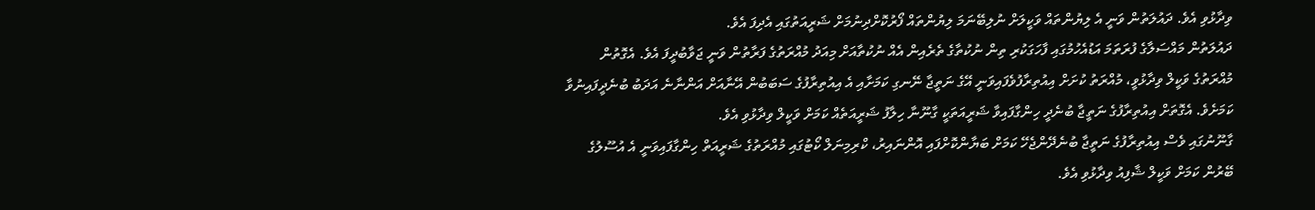ވިދާޅުވި އެވެ. ދައުލަތުން ވަނީ އެ ލިޔުންތައް ވަކީލަށް ނުލިބޭނަމަ ލިޔުންތައް ފޯރުކޮށްދިނުމަށް ޝަރީއަތުގައި އެދިފަ އެވެ.
ދައުލަތުން މައްސަލާގެ ފުރަތަމަ އަޑުއެހުމުގައި ފާހަގަކުރި ތިން ނުކުތާގެ ތެރެއިން އެއް ނުކުތާއަށް މިއަދު މުއްރަތުގެ ފަރާތުން ވަނީ ޖަވާބުދީފަ އެވެ. އެގޮތުން މުއްރަތުގެ ވަކީލް ވިދާޅުވީ، މުއްރަތު ކުށަށް އިއުތިރާފުވެފައިވަނީ އޭގެ ނަތީޖާ ނޭނގި ކަމަށާއި އެ އިއުތިރާފުގެ ސަބަބުން އޭނާއަށް އަންނާނެ އަދަބު ބުނެދީފައިނުވާ ކަމަށެވެ. އެގޮތަށް އިއުތިރާފުގެ ނަތީޖާ ބުނެދީ ހިންގާފައިވާ ޝަރީއަތަކީ ގާނޫނާ ހިލާފު ޝަރީއަތެއް ކަމަށް ވަކީލް ވިދާޅުވި އެވެ.
ގާނޫނުގައި ވެސް އިއުތިރާފުގެ ނަތީޖާ ބުނެދޭންޖެހޭ ކަމަށް ބަޔާންކޮށްފައި އޮންނައިރު، ކްރިމިނަލް ކޯޓުގައި މުއްރަތުގެ ޝަރީއަތް ހިންގާފައިވަނީ އެ އުސޫލުގެ ބޭރުން ކަމަށް ވަކީލް ޝާފިއު ވިދާޅުވި އެވެ.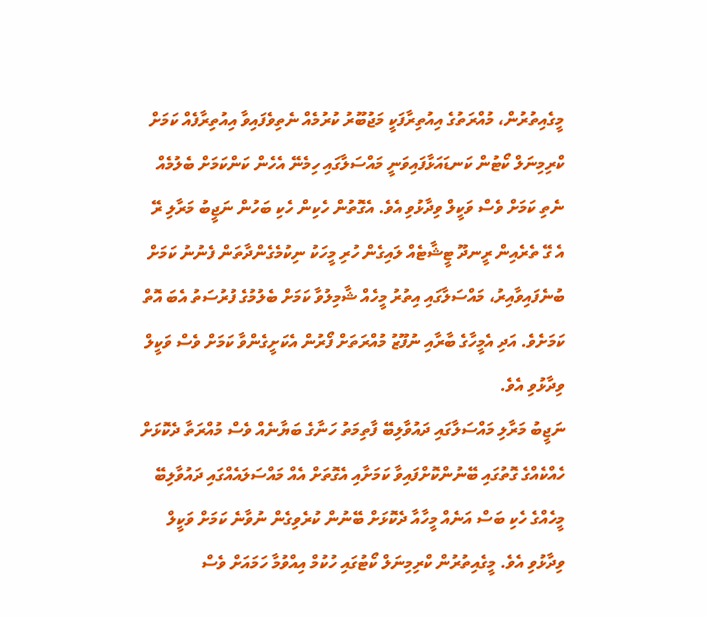މީގެއިތުރުން، މުއްރަތުގެ އިއުތިރާފަކީ މަޖުބޫރު ކުރުމެއް ނެތިވެފައިވާ އިއުތިރާފެއް ކަމަށް ކްރިމިނަލް ކޯޓުން ކަނޑައަޅާފައިވަނީ މައްސަލާގައި ހިމެނޭ އެހެން ކަންކަމަށް ބެލުމެއް ނެތި ކަމަށް ވެސް ވަކީލް ވިދާޅުވި އެވެ. އެގޮތުން ހެކިން ހެކި ބަހުން ނަޖީބު މަރާލި ރޭ އެ ގޭ ތެރެއިން ރީނދޫ ޓީޝާޓެއް ލައިގެން ހުރި މީހަކު ނިކުމެގެންދާތަން ފެނުނު ކަމަށް ބުނެފައިވާއިރު، މައްސަލާގައި އިތުރު މީހެއް ޝާމިލުވާ ކަމަށް ބެލުމުގެ ފުރުސަތު އެބަ އޮތް ކަމަށެވެ. އަދި އެމީހާގެ ބާރާއި ނުފޫޒު މުއްރަތަށް ފޯރުން އެކަށީގެންވާ ކަމަށް ވެސް ވަކީލް ވިދާޅުވި އެވެ.
ނަޖީބު މަރާލި މައްސަލާގައި ދައުވާލިބޭ ފާތިމަތު ހަނާގެ ބަޔާނެއް ވެސް މުއްރަތާ ދެކޮޅަށް ހެއްކެއްގެ ގޮތުގައި ބޭނުންކޮށްފައިވާ ކަމަށާއި އެގޮތަށް އެއް މައްސަލައެއްގައި ދައުވާލިބޭ މީހެއްގެ ހެކި ބަސް އަނެއް މީހާއާ ދެކޮޅަށް ބޭނުން ކުރެވިގެން ނުވާނެ ކަމަށް ވަކީލް ވިދާޅުވި އެވެ. މީގެއިތުރުން ކްރިމިނަލް ކޯޓުގައި ހުކުމް އިއްވުމާ ހަމައަށް ވެސް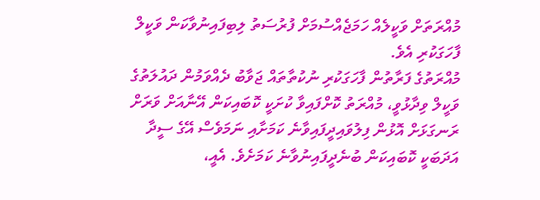މުއްރަތަށް ވަކީލެއް ހަމަޖެއްސުމަށް ފުރުސަތު ލިބިފައިނުވާކަން ވަކީލް ފާހަގަކުރި އެވެ.
މުއްރަތުގެ ފަރާތުން ފާހަގަކުރި ނުކުތާތައް ޖަވާބު ދެއްވަމުން ދައުލަތުގެ ވަކީލް ވިދާޅުވީ، މުއްރަތު ކޮށްފައިވާ ކުށަކީ ކޮބައިކަން އޭނާއަށް ވަރަށް ރަނގަޅަށް އޮޅުން ފިލުވައިދީފައިވާނެ ކަމަށާއި ނަމަވެސް އޭގެ ސީދާ އަދަބަކީ ކޮބައިކަން ބުނެދީފައިނުވާނެ ކަމަށެވެ. އެއީ،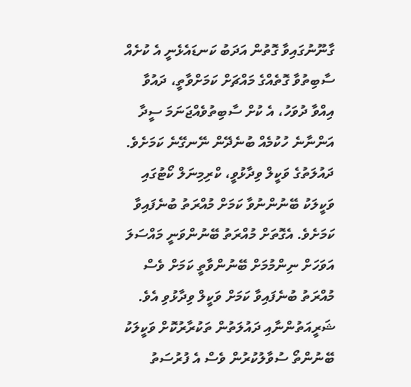ގާނޫނުގައިވާ ގޮތުން އަދަބު ކަނޑައެޅެނީ އެ ކުށެއް ސާބިތުވާ ގޮތެއްގެ މައްޗަށް ކަމަށްވާތީ، ދައުވާ އިއްވާ ދުވަހު، އެ ކުށް ސާބިތުވެއްޖަނަމަ ސީދާ އަންނާނެ ހުކުމެއް ބުނެދޭން ނޭނގޭނެ ކަމަށެވެ.
ދައުލަތުގެ ވަކީލް ވިދާޅުވީ، ކްރިމިނަލް ކޯޓުގައި ވަކީލަކު ބޭނުންނުވާ ކަމަށް މުއްރަތު ބުނެފައިވާ ކަމަށެވެ. އެގޮތަށް މުއްރަތު ބޭނުންވަނީ މައްސަލަ އަވަހަށް ނިންމުމަށް ބޭނުންވާތީ ކަމަށް ވެސް މުއްރަތު ބުނެފައިވާ ކަމަށް ވަކީލް ވިދާޅުވި އެވެ. ޝަރީއަތުންނާއި ދައުލަތުން ތަކުރާރުކޮށް ވަކީލަކު ބޭނުންތޯ ސުވާލުކުރުން ވެސް އެ ފުރުސަތު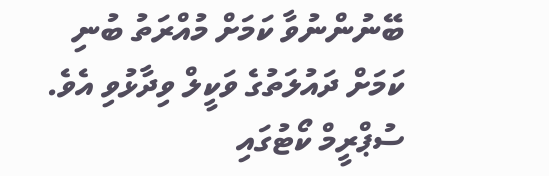ބޭނުންނުވާ ކަމަށް މުއްރަތު ބުނި ކަމަށް ދައުލަތުގެ ވަކީލް ވިދާޅުވި އެވެ.
ސުޕްރީމް ކޯޓުގައި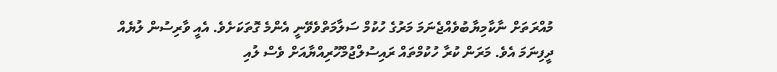މުއްރަތަށް ނާކާމިޔާބުވެއްޖެނަމަ މަރުގެ ހުކުމް ސަލާމަތްވެވޭނީ އެންމެ ގޮތަކަށެވެ. އެއީ ވާރިސުން ލުޔެއް ދީފިނަމަ އެވެ. މަރަން ކުރާ ހުކުމްތައް ރައިސުލްޖުމްހޫރިއްޔާއަށް ވެސް ލުއި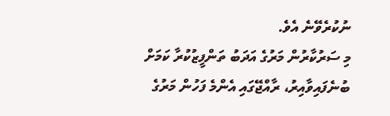ނުކުރެވޭނެ އެވެ.
މި ސަރުކާރުން މަރުގެ އަދަބު ތަންފީޒުކުރާ ކަމަށް ބުނެފައިވާއިރު، ރާއްޖޭގައި އެންމެ ފަހުން މަރުގެ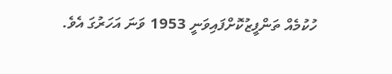ހުކުމެއް ތަންފީޒުކޮށްފައިވަނީ 1953 ވަނަ އަހަރުގަ އެވެ.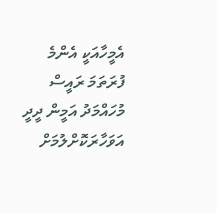އެމީހާއަކީ އެންމެ ފުރަތަމަ ރައީސް މުހައްމަދު އަމީން ދީދީ އަވަހާރަކޮށްލުމަށް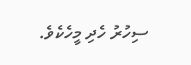ސިހުރު ހެދި މީހެކެވެ.